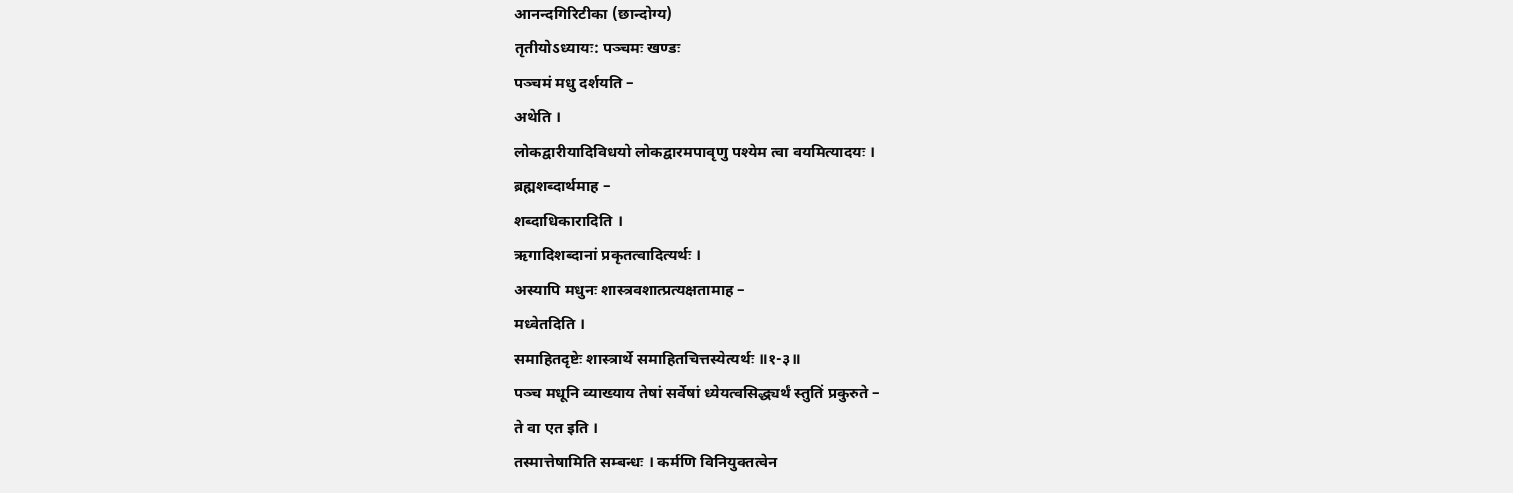आनन्दगिरिटीका (छान्दोग्य)
तृतीयोऽध्यायः: पञ्चमः खण्डः
पञ्चमं मधु दर्शयति –
अथेति ।
लोकद्वारीयादिविधयो लोकद्वारमपावृणु पश्येम त्वा वयमित्यादयः ।
ब्रह्मशब्दार्थमाह –
शब्दाधिकारादिति ।
ऋगादिशब्दानां प्रकृतत्वादित्यर्थः ।
अस्यापि मधुनः शास्त्रवशात्प्रत्यक्षतामाह –
मध्वेतदिति ।
समाहितदृष्टेः शास्त्रार्थे समाहितचित्तस्येत्यर्थः ॥१-३॥
पञ्च मधूनि व्याख्याय तेषां सर्वेषां ध्येयत्वसिद्ध्यर्थं स्तुतिं प्रकुरुते –
ते वा एत इति ।
तस्मात्तेषामिति सम्बन्धः । कर्मणि विनियुक्तत्वेन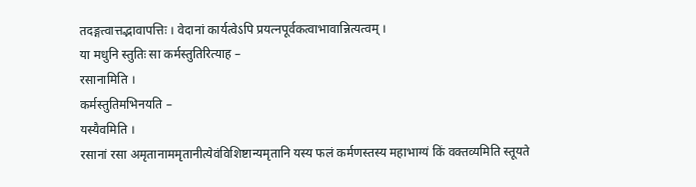तदङ्गत्वात्तद्भावापत्तिः । वेदानां कार्यत्वेऽपि प्रयत्नपूर्वकत्वाभावान्नित्यत्वम् ।
या मधुनि स्तुतिः सा कर्मस्तुतिरित्याह –
रसानामिति ।
कर्मस्तुतिमभिनयति –
यस्यैवमिति ।
रसानां रसा अमृतानाममृतानीत्येवंविशिष्टान्यमृतानि यस्य फलं कर्मणस्तस्य महाभाग्यं किं वक्तव्यमिति स्तूयते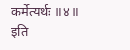कर्मेत्यर्थः ॥४॥
इति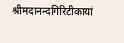श्रीमदानन्दगिरिटीकायां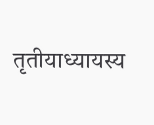तृतीयाध्यायस्य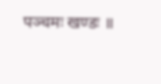पञ्चमः खण्डः ॥